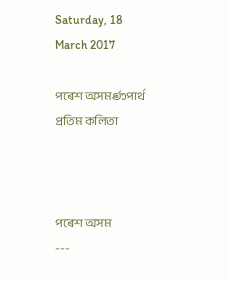Saturday, 18 March 2017

পৰেশ অসমණপাৰ্থ প্ৰতিম কলিতা



পৰেশ অসম
---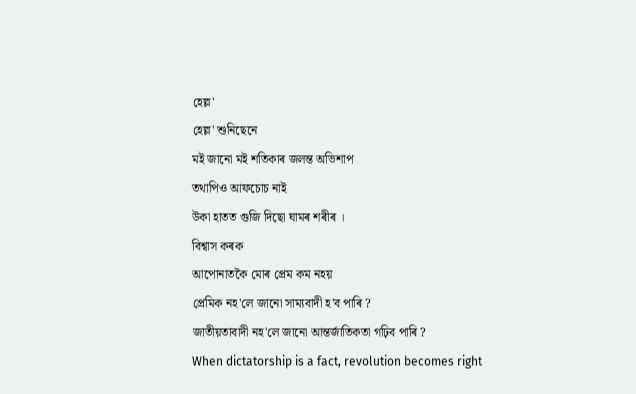হেল্ল'
হেল্ল' শুনিছেনে
মই জানো মই শতিকাৰ জলন্ত অভিশাপ
তথাপিও আফচোচ নাই
উকা হাতত গুজি দিছো ঘামৰ শৰীৰ ।
বিশ্বাস কৰক
আপোনাতকৈ মোৰ প্ৰেম কম নহয়
প্ৰেমিক নহ'লে জানো সাম্যবাদী হ'ব পাৰি ?
জাতীয়তাবাদী নহ'লে জানো আন্তৰ্জাতিকতা গঢ়িব পাৰি ?
When dictatorship is a fact, revolution becomes right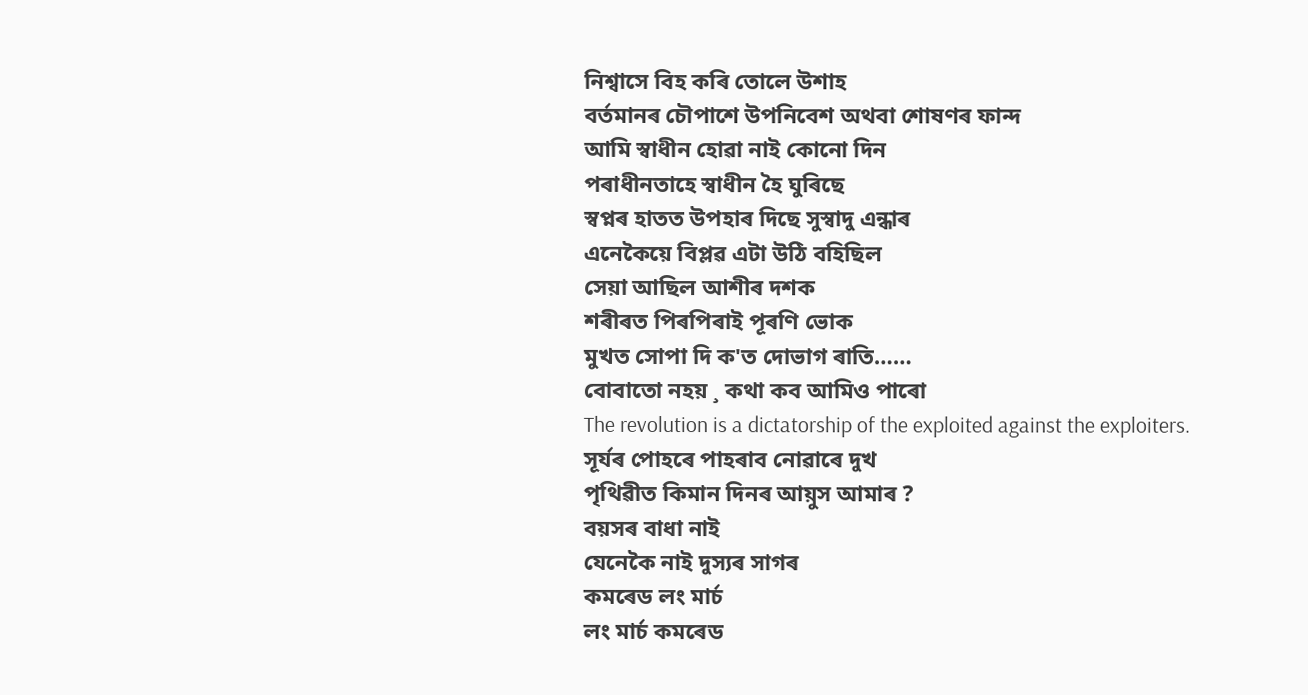নিশ্বাসে বিহ কৰি তোলে উশাহ
বৰ্তমানৰ চৌপাশে উপনিবেশ অথবা শোষণৰ ফান্দ
আমি স্বাধীন হোৱা নাই কোনো দিন
পৰাধীনতাহে স্বাধীন হৈ ঘুৰিছে
স্বপ্নৰ হাতত উপহাৰ দিছে সুস্বাদু এন্ধাৰ
এনেকৈয়ে বিপ্লৱ এটা উঠি বহিছিল
সেয়া আছিল আশীৰ দশক
শৰীৰত পিৰপিৰাই পূৰণি ভোক
মুখত সোপা দি ক'ত দোভাগ ৰাতি……
বোবাতো নহয় ¸ কথা কব আমিও পাৰো
The revolution is a dictatorship of the exploited against the exploiters.
সূৰ্যৰ পোহৰে পাহৰাব নোৱাৰে দুখ
পৃথিৱীত কিমান দিনৰ আয়ুস আমাৰ ?
বয়সৰ বাধা নাই
যেনেকৈ নাই দুস্যৰ সাগৰ
কমৰেড লং মাৰ্চ
লং মাৰ্চ কমৰেড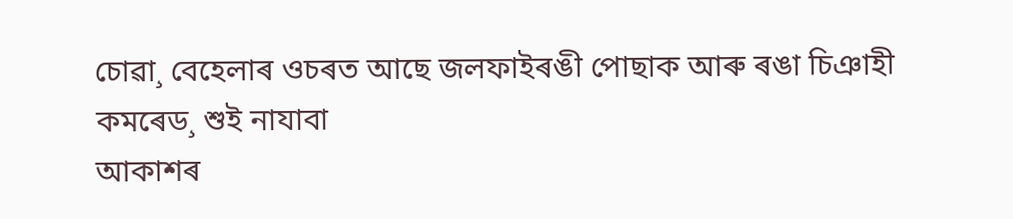চোৱা¸ বেহেলাৰ ওচৰত আছে জলফাইৰঙী পোছাক আৰু ৰঙা চিঞাহী
কমৰেড¸ শুই নাযাবা
আকাশৰ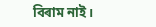বিৰাম নাই।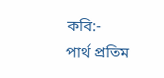কবি:-
পাৰ্থ প্ৰতিম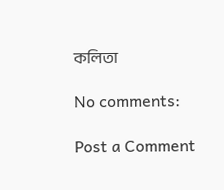কলিতা

No comments:

Post a Comment